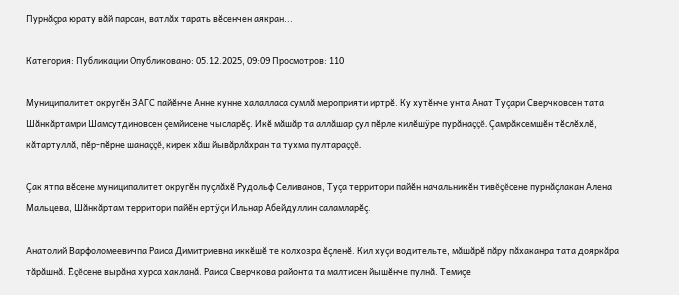Пурнăçра юрату вăй парсан, ватлăх тарать вĕсенчен аякран...

Категория: Публикации Опубликовано: 05.12.2025, 09:09 Просмотров: 110

Муниципалитет округĕн ЗАГС пайĕнче Анне кунне халалласа сумлă мероприяти иртрĕ. Ку хутĕнче унта Анат Туçари Сверчковсен тата Шăнкăртамри Шамсутдиновсен çемйисене чысларĕç. Икĕ мăшăр та аллăшар çул пĕрле килĕшÿре пурăнаççĕ. Çамрăксемшĕн тĕслĕхлĕ, кăтартуллă, пĕр-пĕрне шанаççĕ, кирек хăш йывăрлăхран та тухма пултараççĕ.

Çак ятпа вĕсене муниципалитет округĕн пуçлăхĕ Рудольф Селиванов, Туçа территори пайĕн начальникĕн тивĕçĕсене пурнăçлакан Алена Мальцева, Шăнкăртам территори пайĕн ертÿçи Ильнар Абейдуллин саламларĕç.

Анатолий Варфоломеевичпа Раиса Димитриевна иккĕшĕ те колхозра ĕçленĕ. Кил хуçи водительте, мăшăрĕ пăру пăхаканра тата дояркăра тăрăшнă. Ĕçĕсене вырăна хурса хакланă. Раиса Сверчкова районта та малтисен йышĕнче пулнă. Темиçе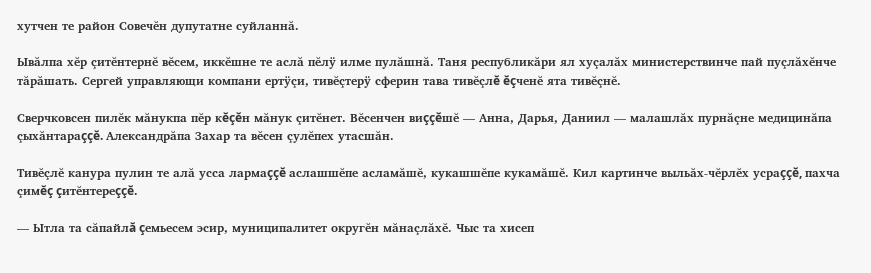хутчен те район Совечĕн дупутатне суйланнă.

Ывăлпа хĕр çитĕнтернĕ вĕсем, иккĕшне те аслă пĕлÿ илме пулăшнă. Таня республикăри ял хуçалăх министерствинче пай пуçлăхĕнче тăрăшать. Сергей управляющи компани ертÿçи, тивĕçтерÿ сферин тава тивĕçлĕ ĕçченĕ ята тивĕçнĕ.

Сверчковсен пилĕк мăнукпа пĕр кĕçĕн мăнук çитĕнет. Вĕсенчен виççĕшĕ — Анна, Дарья, Даниил — малашлăх пурнăçне медицинăпа çыхăнтараççĕ. Александрăпа Захар та вĕсен çулĕпех утасшăн.

Тивĕçлĕ канура пулин те алă усса лармаççĕ аслашшĕпе асламăшĕ, кукашшĕпе кукамăшĕ. Кил картинче выльăх-чĕрлĕх усраççĕ, пахча çимĕç çитĕнтереççĕ.

— Ытла та сăпайлă çемьесем эсир, муниципалитет округĕн мăнаçлăхĕ. Чыс та хисеп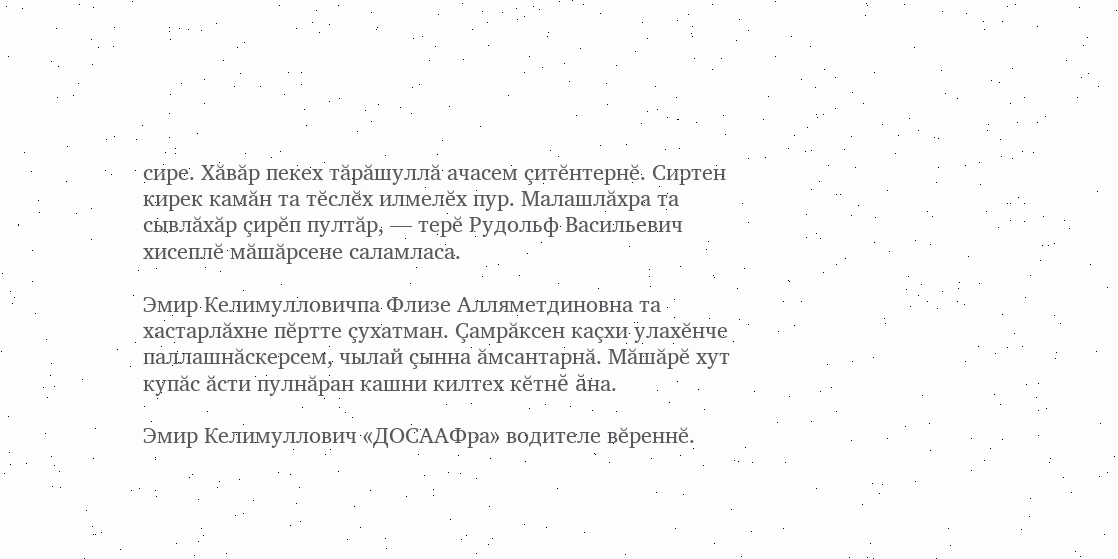сире. Хăвăр пекех тăрăшуллă ачасем çитĕнтернĕ. Сиртен кирек камăн та тĕслĕх илмелĕх пур. Малашлăхра та сывлăхăр çирĕп пултăр, — терĕ Рудольф Васильевич хисеплĕ мăшăрсене саламласа.

Эмир Келимулловичпа Флизе Алляметдиновна та хастарлăхне пĕртте çухатман. Çамрăксен каçхи улахĕнче паллашнăскерсем, чылай çынна ăмсантарнă. Мăшăрĕ хут купăс ăсти пулнăран кашни килтех кĕтнĕ ăна.

Эмир Келимуллович «ДОСААФра» водителе вĕреннĕ.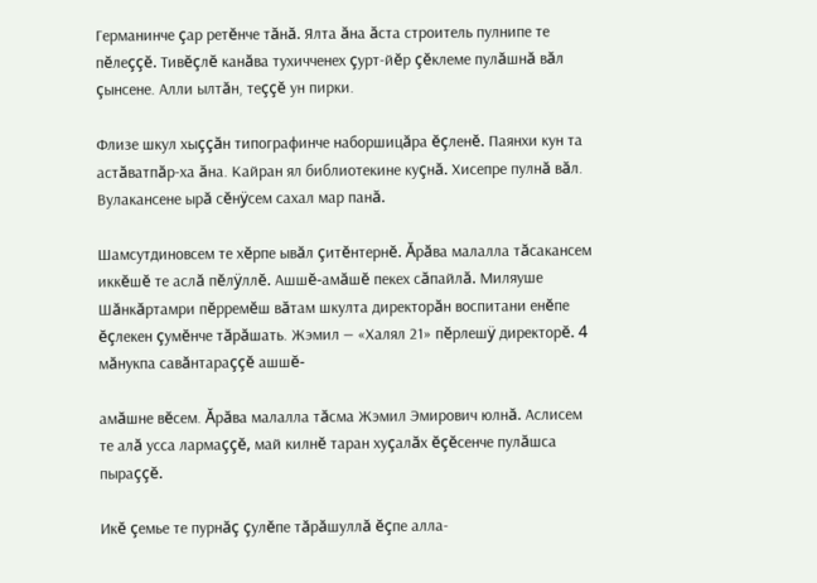Германинче çар ретĕнче тăнă. Ялта ăна ăста строитель пулнипе те пĕлеççĕ. Тивĕçлĕ канăва тухичченех çурт-йĕр çĕклеме пулăшнă вăл çынсене. Алли ылтăн, теççĕ ун пирки.

Флизе шкул хыççăн типографинче наборшицăра ĕçленĕ. Паянхи кун та астăватпăр-ха ăна. Кайран ял библиотекине куçнă. Хисепре пулнă вăл. Вулакансене ырă сĕнÿсем сахал мар панă.

Шамсутдиновсем те хĕрпе ывăл çитĕнтернĕ. Ăрăва малалла тăсакансем иккĕшĕ те аслă пĕлÿллĕ. Ашшĕ-амăшĕ пекех сăпайлă. Миляуше Шăнкăртамри пĕрремĕш вăтам шкулта директорăн воспитани енĕпе ĕçлекен çумĕнче тăрăшать. Жэмил — «Халял 21» пĕрлешÿ директорĕ. 4 мăнукпа савăнтараççĕ ашшĕ-

амăшне вĕсем. Ăрăва малалла тăсма Жэмил Эмирович юлнă. Аслисем те алă усса лармаççĕ, май килнĕ таран хуçалăх ĕçĕсенче пулăшса пыраççĕ.

Икĕ çемье те пурнăç çулĕпе тăрăшуллă ĕçпе алла-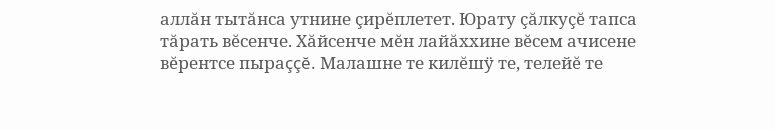аллăн тытăнса утнине çирĕплетет. Юрату çăлкуçĕ тапса тăрать вĕсенче. Хăйсенче мĕн лайăххине вĕсем ачисене вĕрентсе пыраççĕ. Малашне те килĕшÿ те, телейĕ те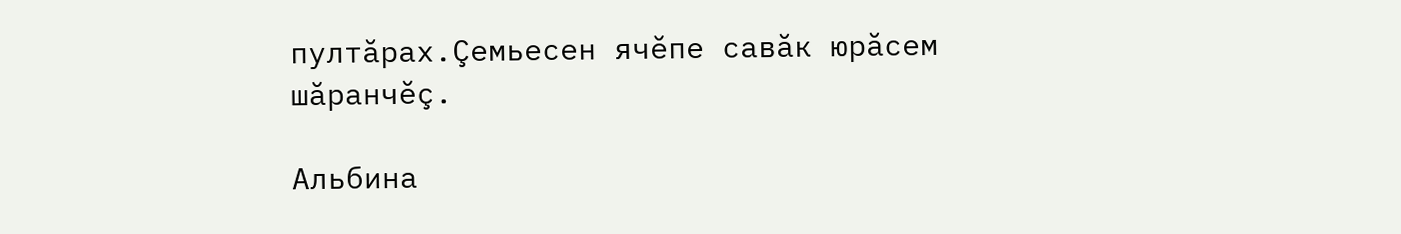пултăрах.Çемьесен ячĕпе савăк юрăсем шăранчĕç.

Альбина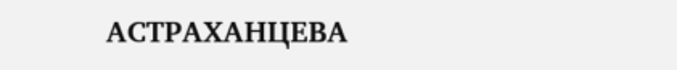АСТРАХАНЦЕВА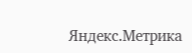Яндекс.Метрика